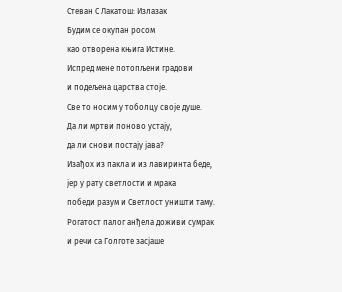Стеван С Лакатош: Излазак
Будим се окупан росом
као отворена књига Истине.
Испред мене потопљени градови
и подељена царства стоје.
Све то носим у тоболцу своје душе.
Да ли мртви поново устају,
да ли снови постају јава?
Изађох из пакла и из лавиринта беде,
јер у рату светлости и мрака
победи разум и Светлост уништи таму.
Рогатост палог анђела доживи сумрак
и речи са Голготе засјаше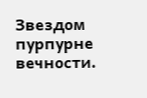Звездом пурпурне вечности.